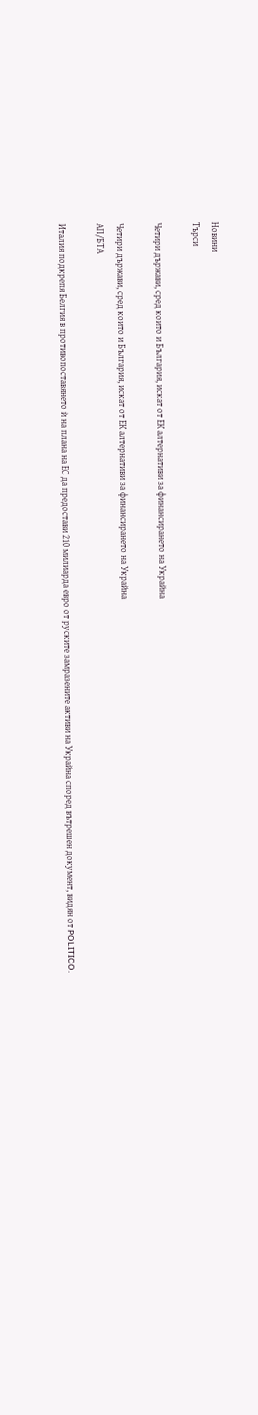Новини
Търси

Четири държави, сред които и България, искат от ЕК алтернативи за финансирането на Украйна

Четири държави, сред които и България, искат от ЕК алтернативи за финансирането на Украйна
АП/БТА

Италия подкрепя Белгия в противопоставянето ѝ на плана на ЕС да предостави 210 милиарда евро от руските замразените активи на Украйна според вътрешен документ, видян от POLITICO.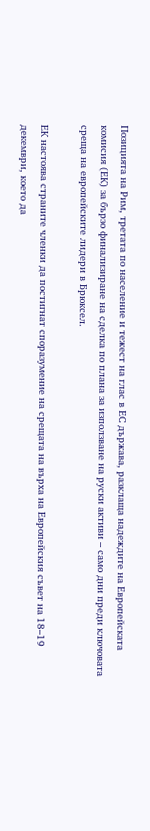Позицията на Рим, третата по население и тежест на глас в ЕС държава, разклаща надеждите на Европейската комисия (ЕК) за бързо финализиране на сделка по плана за използване на руски активи – само дни преди ключовата среща на европейските лидери в Брюксел.

ЕК настоява страните членки да постигнат споразумение на срещата на върха на Европейския съвет на 18–19 декември, което да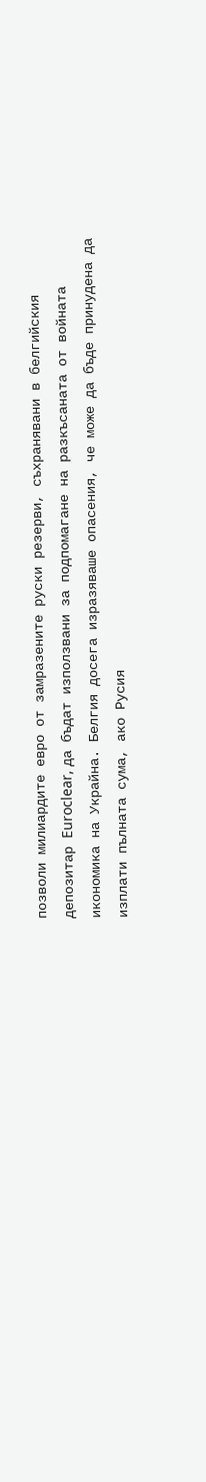позволи милиардите евро от замразените руски резерви, съхранявани в белгийския депозитар Euroclear, да бъдат използвани за подпомагане на разкъсаната от войната икономика на Украйна. Белгия досега изразяваше опасения, че може да бъде принудена да изплати пълната сума, ако Русия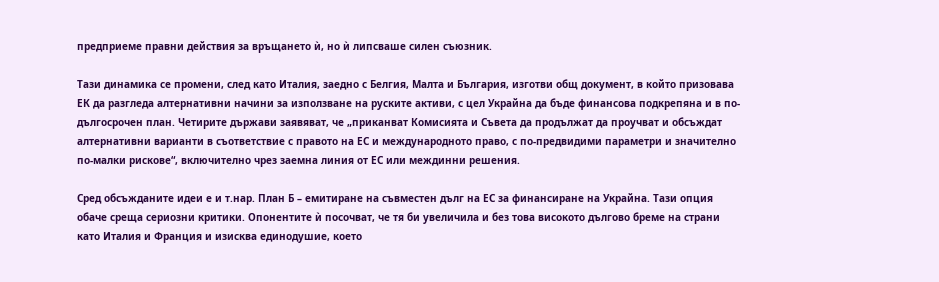предприеме правни действия за връщането ѝ, но ѝ липсваше силен съюзник.

Тази динамика се промени, след като Италия, заедно с Белгия, Малта и България, изготви общ документ, в който призовава ЕК да разгледа алтернативни начини за използване на руските активи, с цел Украйна да бъде финансова подкрепяна и в по-дългосрочен план. Четирите държави заявяват, че „приканват Комисията и Съвета да продължат да проучват и обсъждат алтернативни варианти в съответствие с правото на ЕС и международното право, с по-предвидими параметри и значително по-малки рискове“, включително чрез заемна линия от ЕС или междинни решения.

Сред обсъжданите идеи е и т.нар. План Б – емитиране на съвместен дълг на ЕС за финансиране на Украйна. Тази опция обаче среща сериозни критики. Опонентите ѝ посочват, че тя би увеличила и без това високото дългово бреме на страни като Италия и Франция и изисква единодушие, което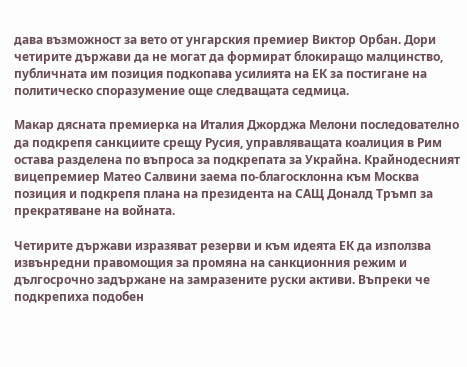дава възможност за вето от унгарския премиер Виктор Орбан. Дори четирите държави да не могат да формират блокиращо малцинство, публичната им позиция подкопава усилията на ЕК за постигане на политическо споразумение още следващата седмица.

Макар дясната премиерка на Италия Джорджа Мелони последователно да подкрепя санкциите срещу Русия, управляващата коалиция в Рим остава разделена по въпроса за подкрепата за Украйна. Крайнодесният вицепремиер Матео Салвини заема по-благосклонна към Москва позиция и подкрепя плана на президента на САЩ Доналд Тръмп за прекратяване на войната.

Четирите държави изразяват резерви и към идеята ЕК да използва извънредни правомощия за промяна на санкционния режим и дългосрочно задържане на замразените руски активи. Въпреки че подкрепиха подобен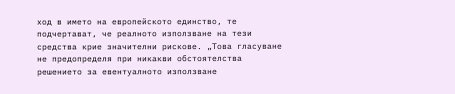ход в името на европейското единство, те подчертават, че реалното използване на тези средства крие значителни рискове. „Това гласуване не предопределя при никакви обстоятелства решението за евентуалното използване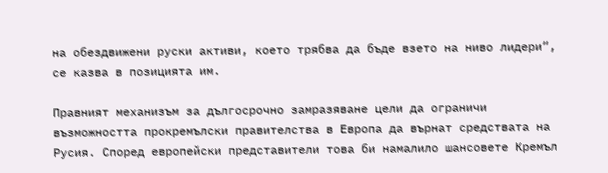на обездвижени руски активи, което трябва да бъде взето на ниво лидери“, се казва в позицията им.

Правният механизъм за дългосрочно замразяване цели да ограничи възможността прокремълски правителства в Европа да върнат средствата на Русия. Според европейски представители това би намалило шансовете Кремъл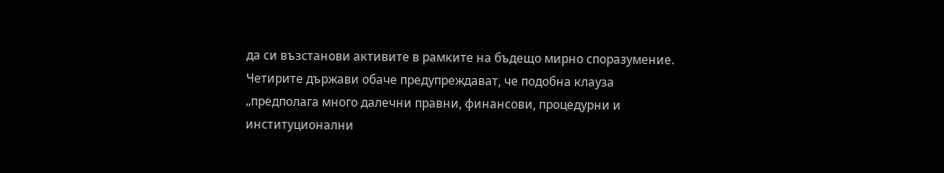да си възстанови активите в рамките на бъдещо мирно споразумение. Четирите държави обаче предупреждават, че подобна клауза „предполага много далечни правни, финансови, процедурни и институционални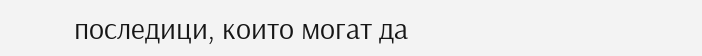последици, които могат да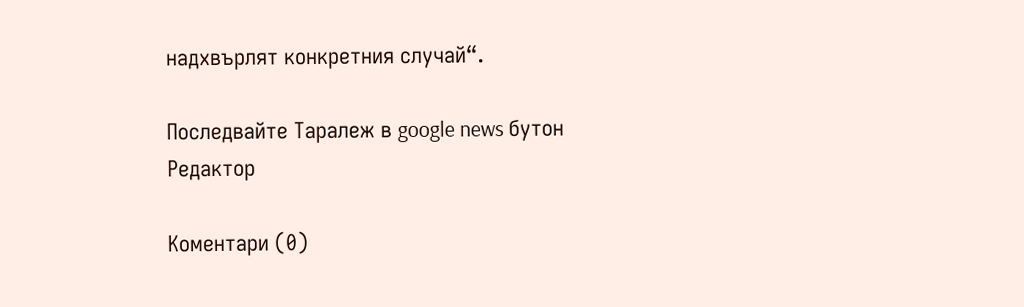надхвърлят конкретния случай“.

Последвайте Таралеж в google news бутон
Редактор

Коментари (0)